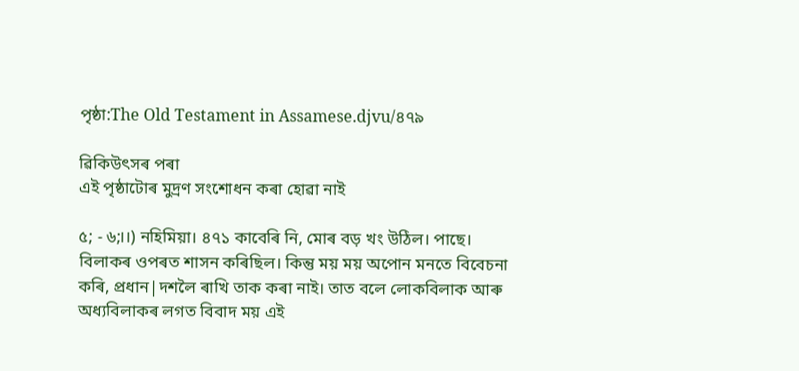পৃষ্ঠা:The Old Testament in Assamese.djvu/৪৭৯

ৱিকিউৎসৰ পৰা
এই পৃষ্ঠাটোৰ মুদ্ৰণ সংশোধন কৰা হোৱা নাই

৫; - ৬;।।) নহিমিয়া। ৪৭১ কাবেৰি নি, মোৰ বড় খং উঠিল। পাছে। বিলাকৰ ওপৰত শাসন কৰিছিল। কিন্তু ময় ময় অপোন মনতে বিবেচনা কৰি, প্ৰধান|দশলৈ ৰাখি তাক কৰা নাই। তাত বলে লোকবিলাক আৰু অধ্যবিলাকৰ লগত বিবাদ ময় এই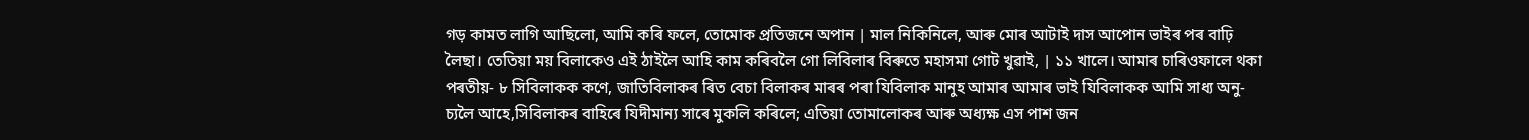গড় কামত লাগি আছিলো, আমি কৰি ফলে, তোমোক প্ৰতিজনে অপান | মাল নিকিনিলে, আৰু মোৰ আটাই দাস আপোন ভাইৰ পৰ বাঢ়ি লৈছা। তেতিয়া ময় বিলাকেও এই ঠাইলৈ আহি কাম কৰিবলৈ গো লিবিলাৰ বিৰুতে মহাসমা গোট খুৱাই, | ১১ খালে। আমাৰ চাৰিওফালে থকা পৰতীয়- ৮ সিবিলাকক কণে, জাতিবিলাকৰ ৰিত বেচা বিলাকৰ মাৰৰ পৰা যিবিলাক মানুহ আমাৰ আমাৰ ভাই যিবিলাকক আমি সাধ্য অনু- চ্যলৈ আহে,সিবিলাকৰ বাহিৰে যিদীমান্য সাৰে মুকলি কৰিলে; এতিয়া তোমালোকৰ আৰু অধ্যক্ষ এস পাশ জন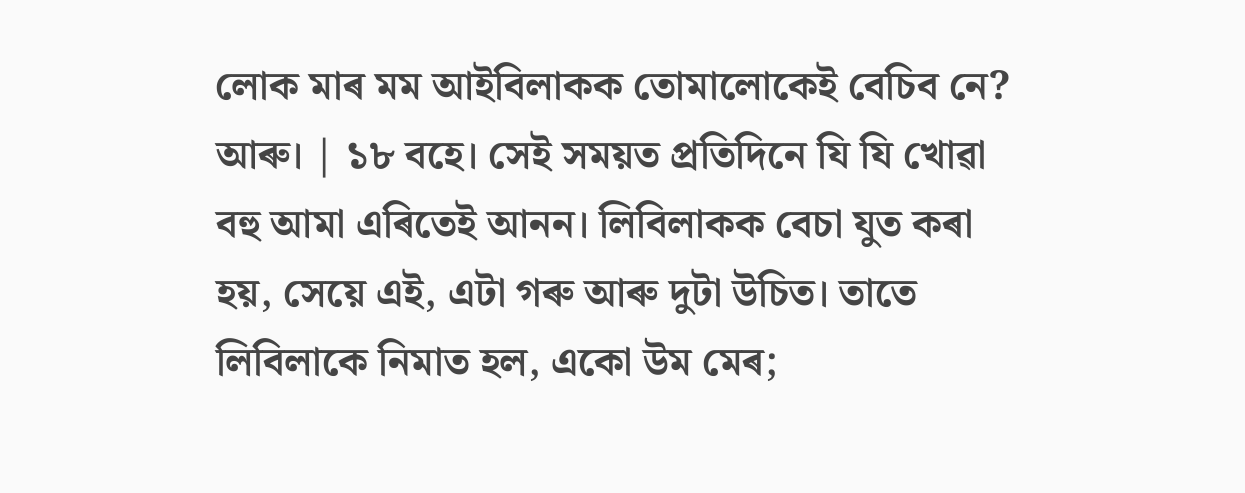লোক মাৰ মম আইবিলাকক তোমালোকেই বেচিব নে? আৰু। | ১৮ বহে। সেই সময়ত প্ৰতিদিনে যি যি খোৱা বহু আমা এৰিতেই আনন। লিবিলাকক বেচা যুত কৰা হয়, সেয়ে এই, এটা গৰু আৰু দুটা উচিত। তাতে লিবিলাকে নিমাত হল, একো উম মেৰ;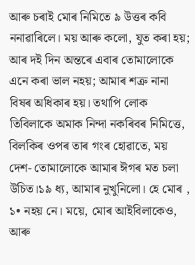আৰু চৰাই মোৰ নিমিতে ৯ উত্তৰ কবি ননাৱাৰিলে। ময় আৰু কলো, যুত কৰা হয়; আৰ দই দিন অন্তৰে এবাৰ তোমালোকে এনে কৰা ভাল নহয়; আমাৰ শত্ৰু নানা বিষৰ অধিকাৰ হয়। তথাপি লোক তিবিলাকে অমাক নিন্দা নকৰিবৰ নিমিত্তে, বিলকিৰ ওপৰ তাৰ গংৰ হোৱাতে, ময় দেশ- তোমালোকে আমাৰ ঈগৰ মত চলা উচিত।১৯ ধ্য, আমাৰ নুখুনিলো। হে মোৰ , ১• নহয় নে। ময়ে, মোৰ আইবিলাকেও, আৰু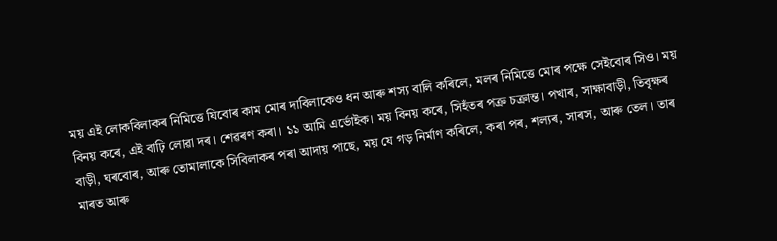ময় এই লোকবিলাকৰ নিমিত্তে যিবোৰ কাম মোৰ দাবিলাকেও ধন আৰু শস্য বালি কৰিলে, মলৰ নিমিত্তে মোৰ পক্ষে সেইবোৰ সিও। ময় বিনয় কৰে, এই বাঢ়ি লোৱা দৰ। শেৱৰণ কৰা। ১১ আমি এৰ্ভোইক। ময় বিনয় কৰে, সিহঁতৰ পক্ৰ চক্ৰান্ত। পখাৰ, সাক্ষাবাড়ী, তিবৃক্ষৰ বাড়ী, ঘৰবোৰ, আৰু তোমালাকে সিবিলাকৰ পৰা আদায় পাছে, ময় যে গড় নিৰ্মাণ কৰিলে, কৰা পৰ, শল্যৰ, সাৰস, আৰু তেল। তাৰ মাৰত আৰু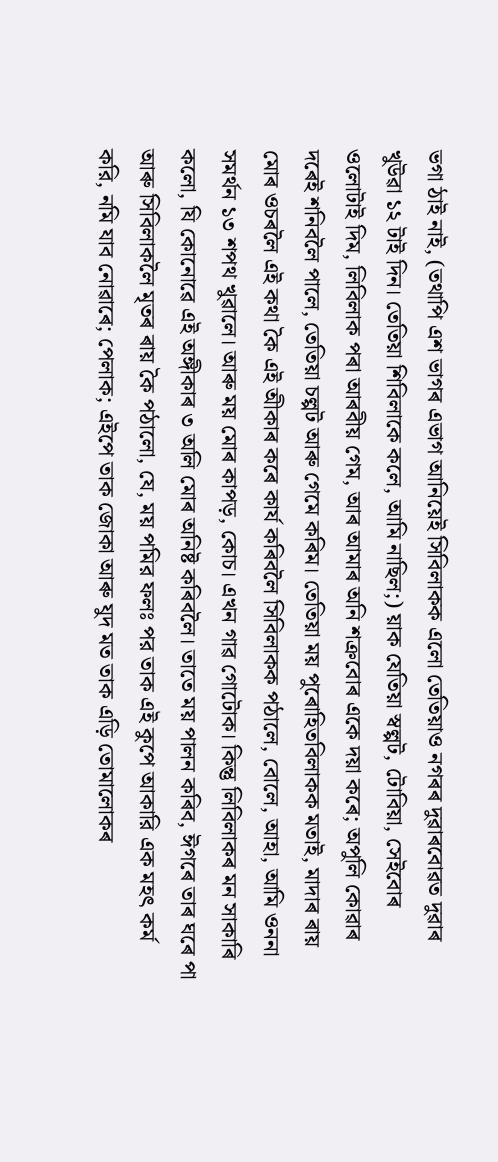ভগা ঠাই নাই, (তথাপি এশ ভাগৰ এভাগ আনিয়েই সিবিলাকক এলো তেতিয়াও নগৰৰ দুৱাৰবোৱত দুৱাৰ খুউৱা ১২ টাই দিন। তেতিয়া শিবিলাকে কলে, আমি নাছিল;) য়াক যেতিয়া স্বল্পট, টোবিয়া, সেইবোৰ ওলোটাই দিম, লিবিলাক পৰা আৰবীয় গেম, আৰ আমাৰ অনি শক্ৰবোৰ একে দয়া কৰে; অপুলি কোৱাৰ দৰেই শনিবলৈ পালে, তেতিয়া চল্পট আৰু গেমে কৰিম। তেতিয়া ময় পুৰোহিতবিলাকক মতাই, মাদাৰ ৰায় মোৰ ওচৰলৈ এই কথা কৈ এই অীকাৰ কৰে কাৰ্য কৰিবলৈ সিবিলাকক পঠালে, বোলে, আহা, আমি ওননা সমৰ্থন ১৩ শপথ খুৱালে। আৰু ময় মোৰ কাপড়, কোচ। এখন গাৱ গোটোক। কিন্তু লিবিলাকৰ মন সাকাৰি কলো, যি কোনোৱে এই অঙ্গীকাৰ ৩ অলি মোৰ অনিষ্ট কৰিবলৈ। তাতে ময় পালন কৰিব, ঈগৰে তাৰ ঘৰে পা আৰু সিবিলাকলৈ মৃতৰ ৰায় কৈ পঠালো, যে, ময় পমির ফলঃ পর তাক এই কুপে আকারি এক মহৎ কর্ম করি, নমি যাব নোৱাৰে; পেলাক; এইপে তাক জোকা আৰু যুদ মত তাক এড়ি তোমালোকৰ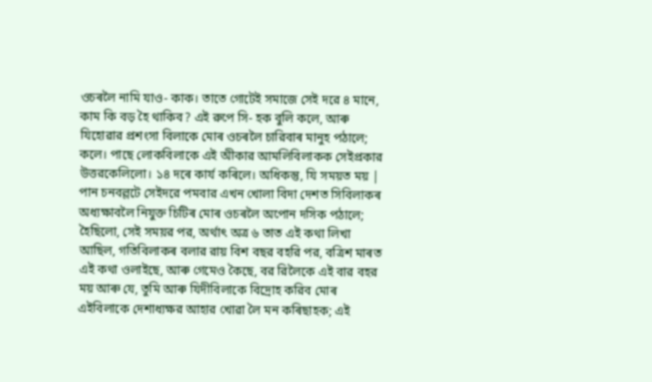ওচৰলৈ নামি যাও- কাক। তাতে গোটেই সমাজে সেই দরে ৪ মানে, কাম কি বড় হৈ থাকিব? এই রুপে সি- হক বুলি কলে, আৰু যিহোৱার প্রশংসা বিলাকে মোৰ ওচৰলৈ চারিবাৰ মানুহ পঠালে; কলে। পাছে লোকবিলাকে এই অীকার আমলিবিলাকক সেইপ্রকার উত্তরকেলিলো। ১৪ দৰে কাৰ্য কৰিলে। অধিকন্তু, যি সময়ত ময় | পান চনবল্লটে সেইদরে পমবার এখন খোলা বিদা দেশত সিবিলাকৰ অধ্যক্ষাবলৈ নিযুক্ত চিটিৰ মোৰ ওচৰলৈ অপোন দসিক পঠালে; হৈছিলো, সেই সময়র পর, অর্থাৎ অত্র ৬ তাত এই কথা লিখা আছিল, গতিবিলাকৰ বলার রায় বিশ বছর বহরি পর, বত্রিশ মাৰত এই কথা ওলাইছে, আৰু গেমেও কৈছে, বর রিলৈকে এই বার বহর ময় আৰু যে, তুমি আৰু যিদীবিলাকে বিদ্রোহ করিব মোৰ এইবিলাকে দেশাধ্যক্ষর আহার খোৱা লৈ মন কৰিছাহক; এই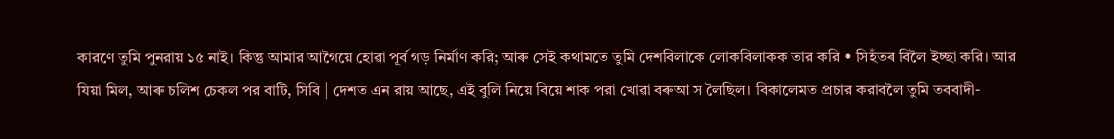কারণে তুমি পুনরায় ১৫ নাই। কিন্তু আমার আগৈয়ে হোৱা পূর্ব গড় নির্মাণ করি; আৰু সেই কথামতে তুমি দেশবিলাকে লোকবিলাকক তার করি • সিহঁতৰ বিলৈ ইচ্ছা করি। আর যিয়া মিল, আৰু চলিশ চেকল পর বাটি, সিবি | দেশত এন রায় আছে, এই বুলি নিয়ে বিয়ে শাক পরা খোৱা বৰুআ স লৈছিল। বিকালেমত প্রচার করাবলৈ তুমি তববাদী-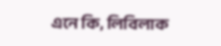এনে কি, লিবিলাক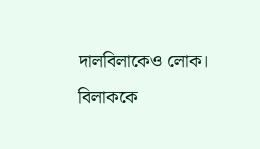দালবিলাকেও লোক। বিলাককে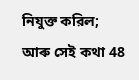নিযুক্ত করিল; আৰু সেই কথা 48